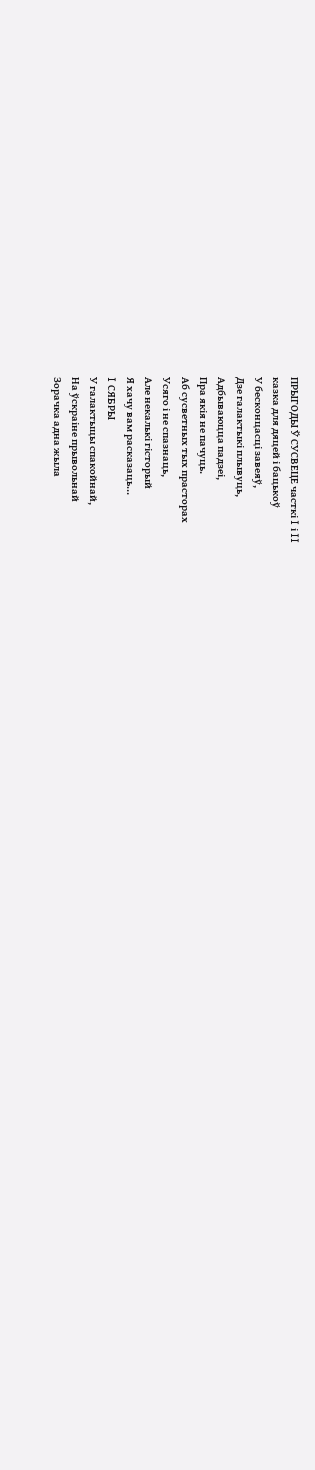ПРЫГОДЫ Ў СУСВЕЦЕ часткі I і II
казка для дяцей і бацькоў
У бесконцасці завеяў,
Дзе галактыкі плывуць,
Адбываюцца падзеі,
Пра якія не пачуць.
Аб сусветных тых прасторах
Усяго і не спазнаць,
Але некалькі гісторый
Я хачу вам расказаць…
I СЯБРЫ
У галактыцы спакойнай,
На ўскраіне прывольнай
Зорачка адна жыла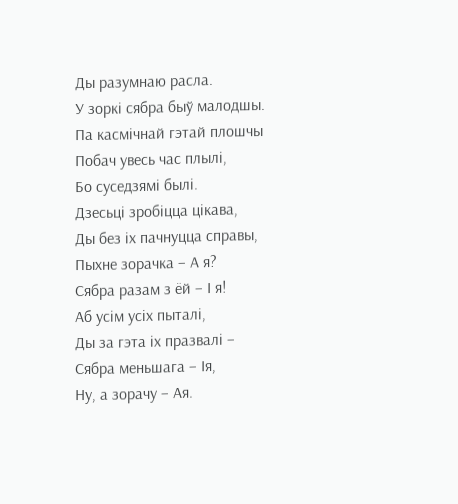Ды разумнаю расла.
У зоркі сябра быў малодшы.
Па касмічнай гэтай плошчы
Побач увесь час плылі,
Бо суседзямі былі.
Дзесьці зробіцца цікава,
Ды без іх пачнуцца справы,
Пыхне зорачка – А я?
Сябра разам з ёй – І я!
Аб усім усіх пыталі,
Ды за гэта іх празвалі –
Сябра меньшага – Ія,
Ну, а зорачу – Ая.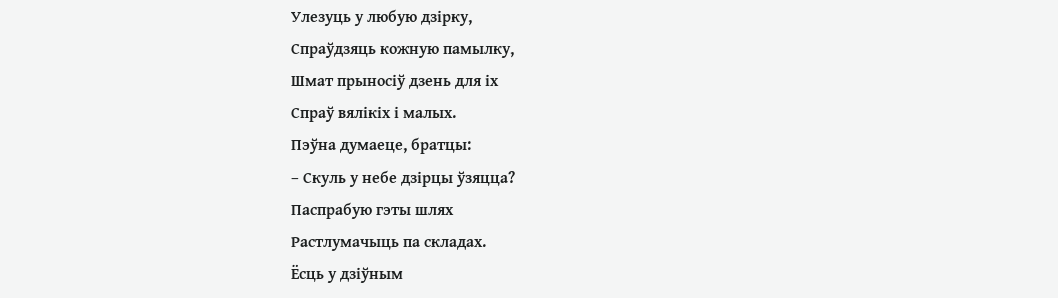Улезуць у любую дзірку,
Спраўдзяць кожную памылку,
Шмат прыносіў дзень для іх
Спраў вялікіх і малых.
Пэўна думаеце, братцы:
– Скуль у небе дзірцы ўзяцца?
Паспрабую гэты шлях
Растлумачыць па складах.
Ёсць у дзіўным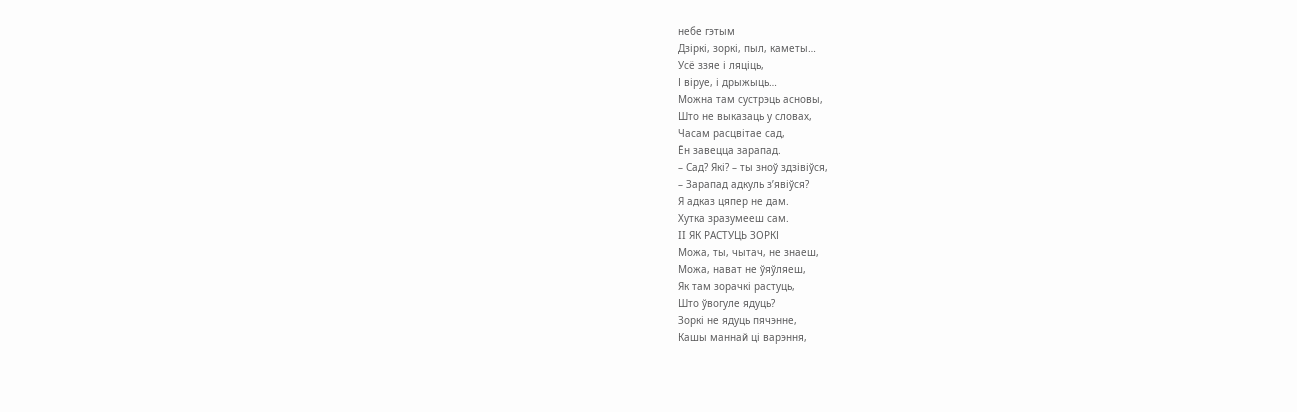небе гэтым
Дзіркі, зоркі, пыл, каметы…
Усё ззяе і ляціць,
І віруе, і дрыжыць…
Можна там сустрэць асновы,
Што не выказаць у словах,
Часам расцвітае сад,
Ён завецца зарапад.
– Сад? Які? – ты зноў здзівіўся,
– Зарапад адкуль з’явіўся?
Я адказ цяпер не дам.
Хутка зразумееш сам.
II ЯК РАСТУЦЬ ЗОРКІ
Можа, ты, чытач, не знаеш,
Можа, нават не ўяўляеш,
Як там зорачкі растуць,
Што ўвогуле ядуць?
Зоркі не ядуць пячэнне,
Кашы маннай ці варэння,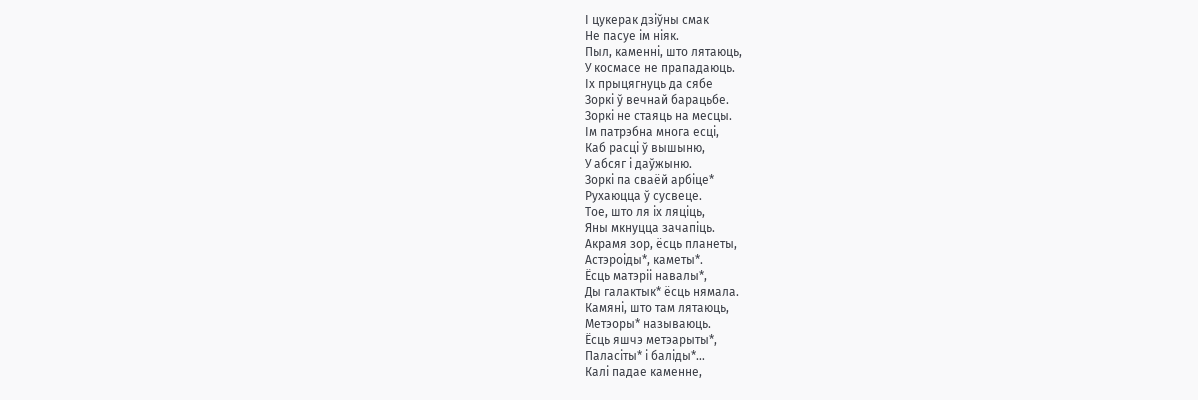І цукерак дзіўны смак
Не пасуе ім ніяк.
Пыл, каменні, што лятаюць,
У космасе не прападаюць.
Іх прыцягнуць да сябе
Зоркі ў вечнай барацьбе.
Зоркі не стаяць на месцы.
Ім патрэбна многа есці,
Каб расці ў вышыню,
У абсяг і даўжыню.
Зоркі па сваёй арбіце*
Рухаюцца ў сусвеце.
Тое, што ля іх ляціць,
Яны мкнуцца зачапіць.
Акрамя зор, ёсць планеты,
Астэроіды*, каметы*.
Ёсць матэріі навалы*,
Ды галактык* ёсць нямала.
Камяні, што там лятаюць,
Метэоры* называюць.
Ёсць яшчэ метэарыты*,
Паласіты* і баліды*…
Калі падае каменне,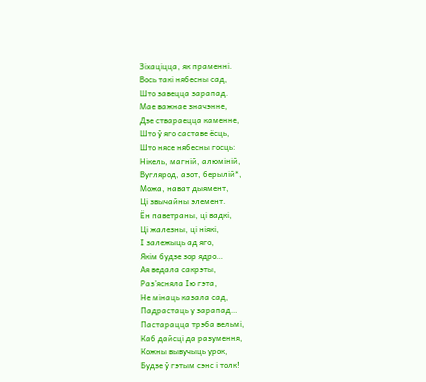Зіхаціцца, як праменні.
Вось такі нябесны сад,
Што завецца зарапад.
Мае важнае значэнне,
Дзе ствараецца каменне,
Што ў яго саставе ёсць,
Што нясе нябесны госць:
Нікель, магній, алюміній,
Вуглярод, азот, берылій*,
Можа, нават дыямент,
Ці звычайны элемент.
Ён паветраны, ці вадкі,
Ці жалезны, ці ніякі,
І залежыць ад яго,
Якім будзе зор ядро…
Ая ведала сакрэты,
Раз’ясняла Ію гэта,
Не мінаць казала сад,
Падрастаць у зарапад…
Пастарацца трэба вельмі,
Каб дайсці да разумення,
Кожны вывучыць урок,
Будзе ў гэтым сэнс і толк!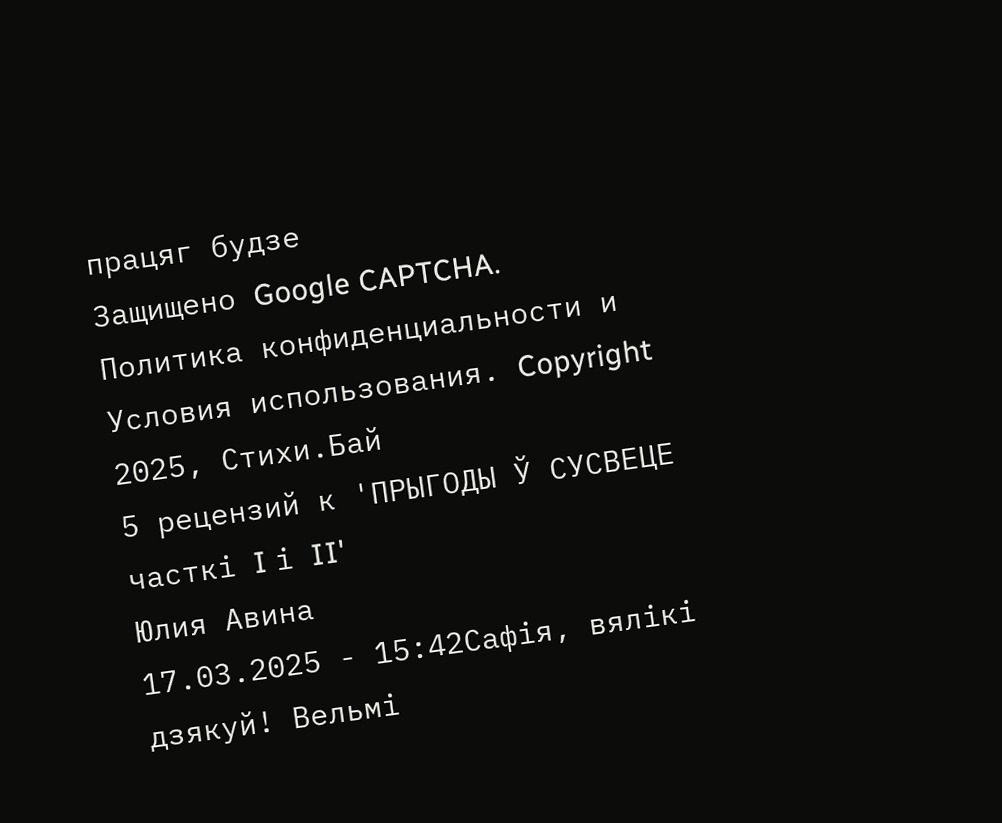працяг будзе
Защищено Google CAPTCHA. Политика конфиденциальности и Условия использования. Copyright 2025, Стихи.Бай
5 рецензий к 'ПРЫГОДЫ Ў СУСВЕЦЕ часткі I і II'
Юлия Авина
17.03.2025 - 15:42Сафiя, вялiкi дзякуй! Вельмi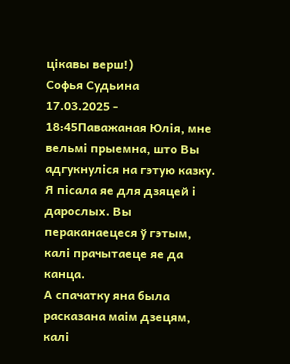цiкавы верш!)
Софья Судьина
17.03.2025 - 18:45Паважаная Юлія, мне вельмі прыемна, што Вы адгукнуліся на гэтую казку.
Я пісала яе для дзяцей і дарослых. Вы пераканаецеся ў гэтым, калі прачытаеце яе да канца.
А спачатку яна была расказана маім дзецям, калі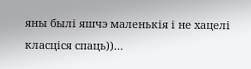яны былі яшчэ маленькія і не хацелі класціся спаць))…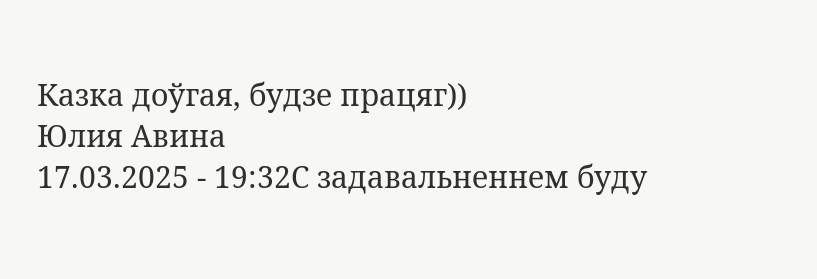Казка доўгая, будзе працяг))
Юлия Авина
17.03.2025 - 19:32С задавальненнем буду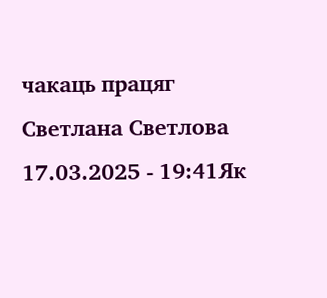чакаць працяг
Светлана Светлова
17.03.2025 - 19:41Як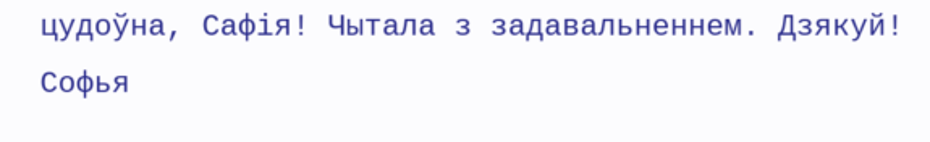цудоўна, Сафiя! Чытала з задавальненнем. Дзякуй!
Софья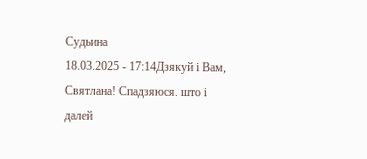Судьина
18.03.2025 - 17:14Дзякуй і Вам, Святлана! Спадзяюся. што і далей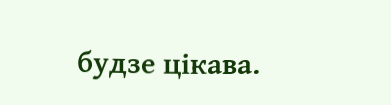будзе цікава.